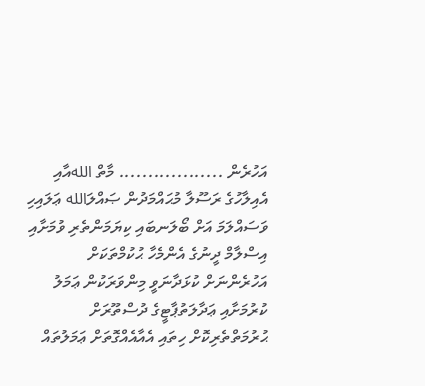އަހުރެން .................. މާތް اللهއާއި އެއިލާހުގެ ރަސޫލާ މުޙައްމަދުން ޞައްލަالله ޢަލައިހި ވަސައްލަމަ އަށް ބޯލަނބައި ކިޔަމަންތެރި ވުމަށާއި އިސްލާމް ދީނުގެ އެންމެހާ ޙުކުމްތަކަށް އަހުރެންނަށް ކުޅަދާނަވީ މިންވަރަކުން ޢަމަލު ކުރުމަށާއި ޢަދާލަތުޕާޓީގެ ދުސްތޫރަށް ޙުރުމަތްތެރިކޮށް ހިތައި އެއާއެއްގޮތަށް ޢަމަލުތައް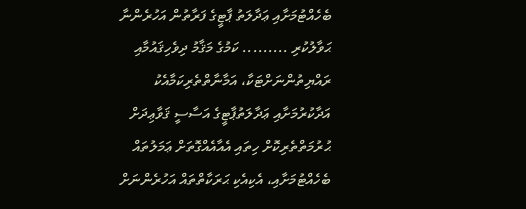ބެހެއްޓުމަށާއި ޢަދާލަތު ޕާޓީގެ ފަރާތުން އަހުރެންނާ ޙަވާލުކުރި ......... ކަމުގެ މަޤާމު ދިވެހިޤައުމާއި ރައްޔިތުންނަށްޓަކާ، އަމާނާތްތެރިކަމާއެކު އަދާކުރުމަށާއި ޢަދާލަތުޕާޓީގެ އަސާސީ ޤަވާޢިދަށް ޙުރުމަތްތެރިކޮށް ހިތައި އެއާއެއްގޮތަށް ޢަމަލުތައް ބެހެއްޓުމަށާއި، އެކިއެކި ޙަރަކާތްތައް އަހުރެންނަށް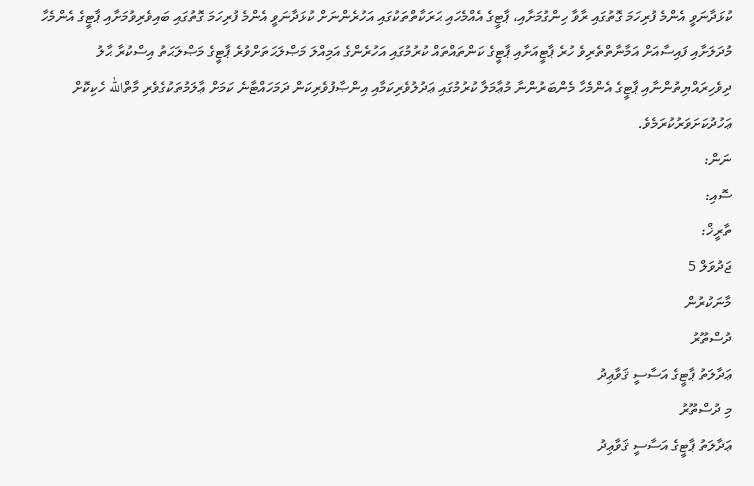ކުޅަދާނަވީ އެންމެ ފުރިހަމަ ގޮތުގައި ރާވާ ހިންގުމަށާއި، ޕާޓީގެ އެއްމެހައި ޙަރަކާތްތަކުގައި އަހުރެންނަށް ކުޅަދާނަވީ އެންމެ ފުރިހަމަ ގޮތުގައި ބައިވެރިވުމަށާއި ޕާޓީގެ އެންމެހާ މުދަލަށާއި ފައިސާއަށް އަމާނާތްތެރިވެ ހުރެ ޕާޓީއަށާއި ޕާޓީގެ ކަންތައްތައް ކުރުމުގައި އަހުރެންގެ އަމިއްލަ މަޞްލަޙަތަށްވުރެ ޕާޓީގެ މަޞްލަޙަތު އިސްކުރާ ޙާލު ދިވެހިރައްޔިތުންނާއި ޕާޓީގެ އެންމެހާ މެންބަރުންނާ މުޢާމަލާ ކުރުމުގައި ޢަދުލުވެރިކަމާއި އިންޞާފުވެރިކަން ދަމަހައްޓާނެ ކަމަށް ޢާލަމުތަކުގެވެރި މާތްالله ހެކިކޮށް ޢަހުދުކަށަވަރުކުރަމެވެ.
ނަން:
ސޮއި:
ތާރީޚް:
ޖަދުވަލް 5
މާނަކުރުން
ދުސްތޫރު
ޢަދާލަތު ޕާޓީގެ އަސާސީ ޤަވާޢިދު
މި ދުސްތޫރު
ޢަދާލަތު ޕާޓީގެ އަސާސީ ޤަވާޢިދު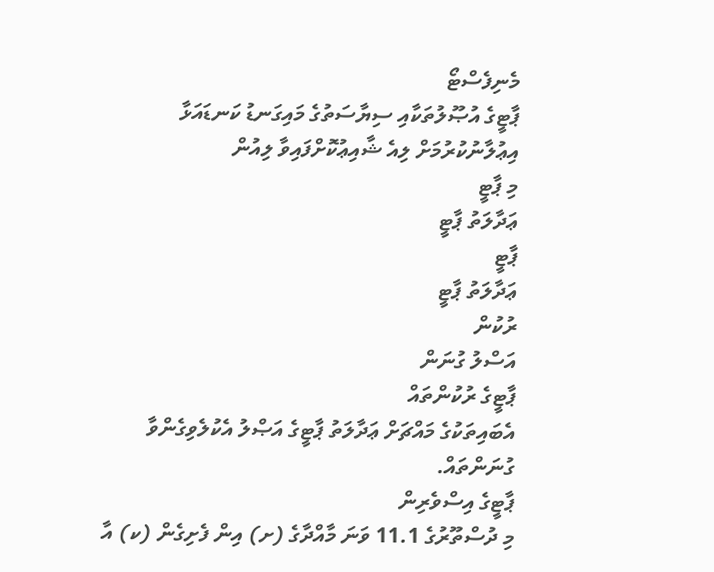މެނިފެސްޓޯ
ޕާޓީގެ އުޞޫލުތަކާއި ސިޔާސަތުގެ މައިގަނޑު ކަނޑައަޅާ އިޢުލާނުކުރުމަށް ލިއެ ޝާއިޢުކޮށްފައިވާ ލިއުން
މި ޕާޓީ
ޢަދާލަތު ޕާޓީ
ޕާޓީ
ޢަދާލަތު ޕާޓީ
ރުކުން
އަސްލު ގުނަން
ޕާޓީގެ ރުކުންތައް
އެބައިތަކުގެ މައްޗަށް ޢަދާލަތު ޕާޓީގެ އަޞްލު އެކުލެވިގެންވާ ގުނަންތައް.
ޕާޓީގެ އިސްވެރިން
މި ދުސްތޫރުގެ 11.1 ވަނަ މާއްދާގެ (ށ) އިން ފެށިގެން (ކ) އާ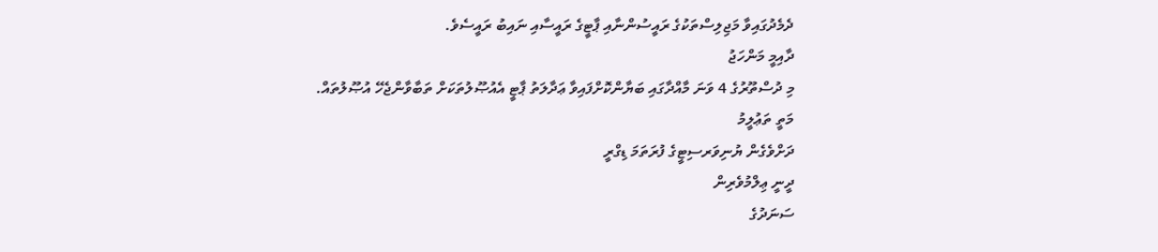ދެމެދުގައިވާ މަޖިލިސްތަކުގެ ރައީސުންނާއި ޕާޓީގެ ރައީސާއި ނައިބު ރައީސެވެ.
ދާއިމީ މަންހަޖު
މި ދުސްތޫރުގެ 4 ވަނަ މާއްދާގައި ބަޔާންކޮށްފައިވާ ޢަދާލަތު ޕާޓީ އެއުޞޫލުތަކަށް ތަބާވާންޖެހޭ އުޞޫލުތައް.
މަތީ ތަޢުލީމު
ދަށްވެގެން ޔުނިވަރސިޓީގެ ފުރަތަމަ ޑިގްރީ
ދީނީ ޢިލްމުވެރިން
ސަނަދުގެ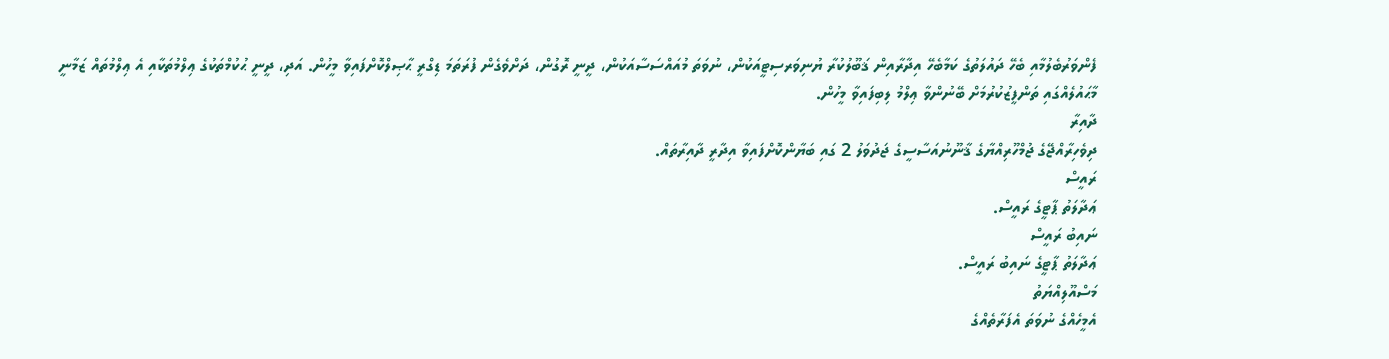ފެންވަރުބެލުމާއި ބެހޭ ދައުލަތުގެ ކަމާބެހޭ އިދާރާއިން ޤަބޫލުކުރާ ޔުނިވަރސިޓީއަކުން، ނުވަތަ މުއައްސަސާއަކުން، ދީނީ ރޮގުން، ދަށްވެގެން ފުރަތަމަ ޑިގްރީ ޙާޞިލްކޮށްފައިވާ މީހުން. އަދި، ދީނީ ޙުކުމްތަކުގެ ޢިލްމުތަކާއި އެ ޢިލްމުތައް ޒަމާނީ މާޙައުލެއްގައި ތަންފީޒުކުރުމަށް ބޭނުންވާ ޢިލްމު ލިބިފައިވާ މީހުން.
ދާއިރާ
ދިވެހިރާއްޖޭގެ ޖުމްހޫރިއްޔާގެ ޤާނޫނުއަސާސީގެ ޖަދުވަލު 2 ގައި ބަޔާންކޮށްފައިވާ އިދާރީ ދާއިރާތައް.
ރައީސް
ޢަދާލަތު ޕާޓީގެ ރައީސް.
ނައިބު ރައީސް
ޢަދާލަތު ޕާޓީގެ ނައިބު ރައީސް.
މަސްއޫލިއްޔަތު
އެމީހެއްގެ ނުވަތަ އެފަރާތެއްގެ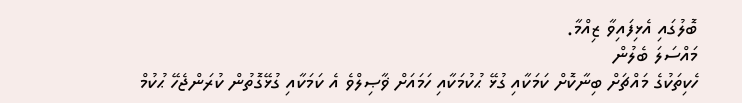ބޮލުގައި އެޅިފައިވާ ޒިއްމާ.
މައްސަލަ ބެލުން
ހެކިތަކުގެ މައްޗަށް ބިނާކޮށް ކަމަކާއި ގުޅޭ ޙުކުމަކާއި ހަމައަށް ޥާޞިލްވެ އެ ކަމަކާއި ގުޅޭގޮތުން ކުރަންޖެހޭ ޙުކުމް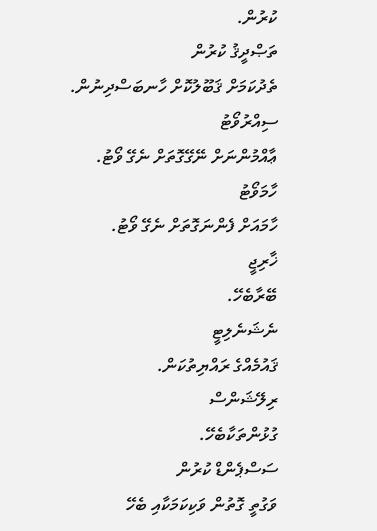ކުރުން.
ތަޞްދީޤު ކުރުން
ތެދުކަމަށް ޤަބޫލުކޮށް ހާނބަސްދިނުން.
ސިއްރުވޯޓު
ޢާއްމުންނަށް ނޭގޭގޮތަށް ނެގޭ ވޯޓު.
ހާމަވޯޓު
ހާމައަށް ފެންނަގޮތަށް ނެގޭ ވޯޓު.
ޚާރިޖީ
ބޭރާބެހޭ.
ނެޝަނެލިޓީ
ޤައުމެއްގެ ރައްޔިތުކަން.
ރިލޭޝަންސް
ގުޅުންތަކާބެހޭ.
ސަސްޕެންޑް ކުރުން
ވަގުތީ ގޮތުން ވަކިކަމަކާއި ބެހޭ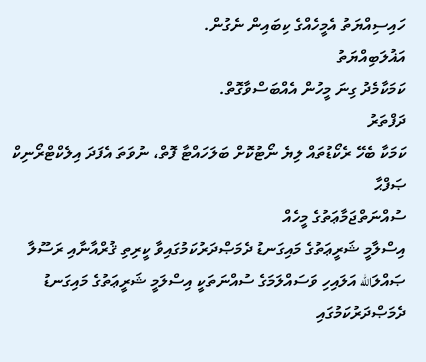ހައިސިއްޔަތު އެމީހެއްގެ ކިބައިން ނެގުން.
އަޣުލަބިއްޔަތު
ކަމަކާމެދު ގިނަ މީހުން އެއްބަސްވާގޮތް.
ދަފްތަރު
ކަމަކާ ބެހޭ ރެކޯޑުތައް ލިޔެ ނޯޓުކޮށް ބަލަހައްޓާ ފޮތް، ނުވަތަ އެފަދަ އިލެކްޓްރޯނިކް ޞަފްޙާ
ސުއްނަތްޖަމާޢަތުގެ މީހެއް
އިސްލާމީ ޝަރީޢަތުގެ މައިގަނޑު ދެމަޞްދަރުކަމުގައިވާ ކީރިތި ޤުރްއާނާއި ރަސޫލާ ޞައްލަالله އަލައިހި ވަސައްލަމަގެ ސުއްނަތަކީ އިސްލަމީ ޝަރީޢަތުގެ މައިގަނޑު ދެމަޞްދަރުކަމުގައި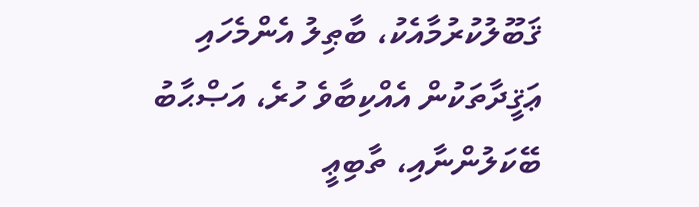ޤަބޫލުކުރުމާއެކު، ބާޠިލު އެންމެހައި ޢަޤީދާތަކުން އެއްކިބާވެ ހުރެ، އަޞްޙާބު ބޭކަލުންނާއި، ތާބިޢީ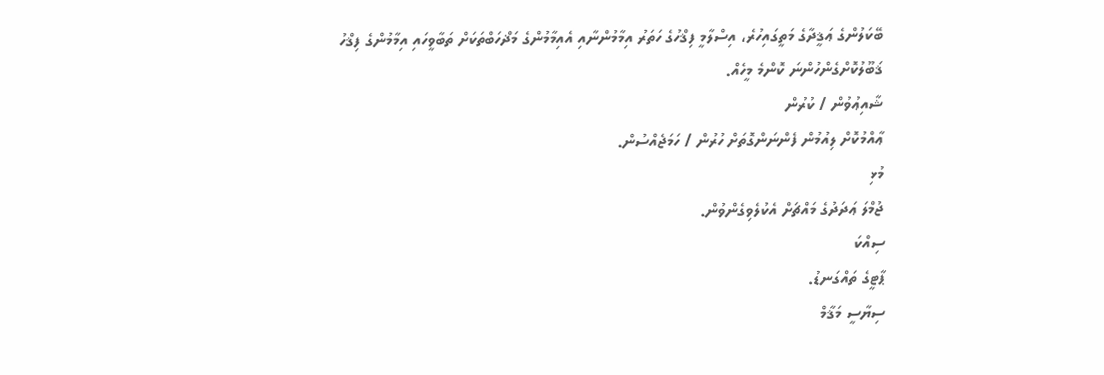ބޭކަލުންގެ ޢަޤީދާގެ މަތީގައިހުރެ، އިސްލާމީ ފިޤްހުގެ ހަތަރު އިމާމުންނާއި އެއިމާމުންގެ މަޛްހަބްތަކަށް ތަބާވީހައި އިމާމުންގެ ފިޤްހު ޤަބޫލުކޮށްގެންހުންނަ ކޮންމެ މީހެއް.
ޝާއިޢުވުން / ކުރުން
ޢާއްމުކޮށް ލިއުމުން ފެންނަންގޮތަށް ހުރުން / ހަމަޖެއްސުން.
މުޅި
ޖުމްލަ ޢަދަދުގެ މައްޗަށް އެކުލެވިގެންވުން.
ސިއްކަ
ޕާޓީގެ ތައްގަނޑު.
ސިޔާސީ މަޤާމް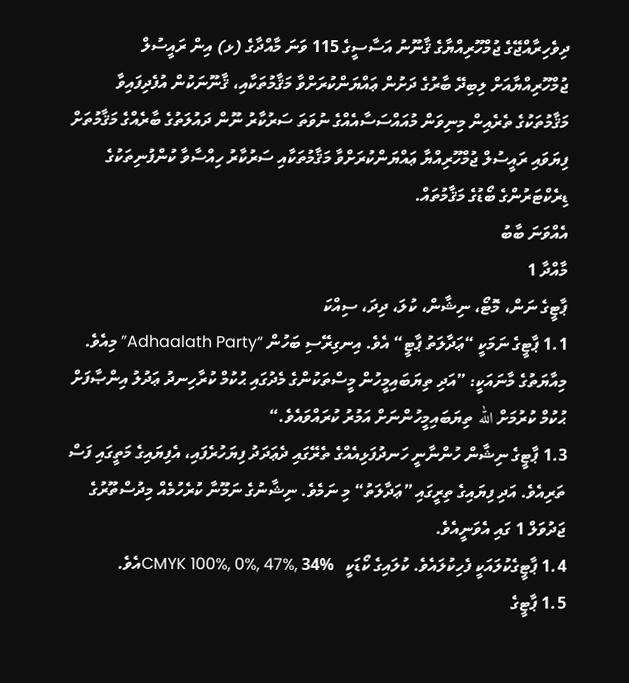ދިވެހިރާއްޖޭގެ ޖުމްހޫރިއްޔާގެ ޤާނޫނު އަސާސީގެ 115 ވަނަ މާއްދާގެ (ޅ) އިން ރައީސުލް ޖުމްހޫރިއްޔާއަށް ލިބިދޭ ބާރުގެ ދަށުން ޢައްޔަންކުރަށްވާ މަޤާމުތަކާއި، ޤާނޫނަކުން އުފެދިފައިވާ މަޤާމުތަކުގެ ތެރެއިން މިނިވަން މުއައްސަސާއެއްގެ ނުވަތަ ސަރުކާރު ނޫން ދައުލަތުގެ ބާރެއްގެ މަޤާމުތަށް ފިޔަވައި ރައީސުލް ޖުމްހޫރިއްޔާ ޢައްޔަންކުރަށްވާ މަޤާމުތަކާއި ސަރުކާރު ހިއްސާވާ ކުންފުނިތަކުގެ ޑިރެކްޓަރުންގެ ބޯޑުގެ މަޤާމުތައް.
އެއްވަނަ ބާބު
މާއްދާ 1
ޕާޓީގެ ނަން، މޮޓޯ، ނިޝާން، ކުލަ، ދިދަ، ސިއްކަ
1.1 ޕާޓީގެ ނަމަކީ “ޢަދާލަތު ޕާޓީ“ އެވެ. އިނގިރޭސި ބަހުން “Adhaalath Party” މިއެވެ.
މިއާޔަތުގެ މާނައަކީ: ”އަދި ތިޔަބައިމީހުން މީސްތަކުންގެ މެދުގައި ޙުކުމް ކުރާހިނދު ޢަދުލު އިންޞާފަށް ޙުކުމް ކުރުމަށް الله ތިޔަބައިމީހުންނަށް އަމުރު ކުރައްވައެވެ.“
1.3 ޕާޓީގެ ނިޝާން ހުންނާނީ ހަނދުފަޅިއެއްގެ ތެރޭގައި ދެޢަދަދު ފިޔަހުރެފައި، އެފިޔައިގެ މަތީގައި ފަސް ތަރިއެވެ. އަދި ފިޔައިގެ ތިރީގައި ”ޢަދާލަތު“ މި ނަމެވެ. ނިޝާނުގެ ނަމޫނާ ކުރެހުމެއް މިދުސްތޫރުގެ ޖަދުވަލް 1 ގައި އެވަނީއެވެ.
1.4 ޕާޓީގެކުލައަކީ ފެހިކުލައެވެ. ކުލައިގެ ކޯޑަކީ   CMYK 100%, 0%, 47%, 34%އެވެ.
1.5 ޕާޓީގެ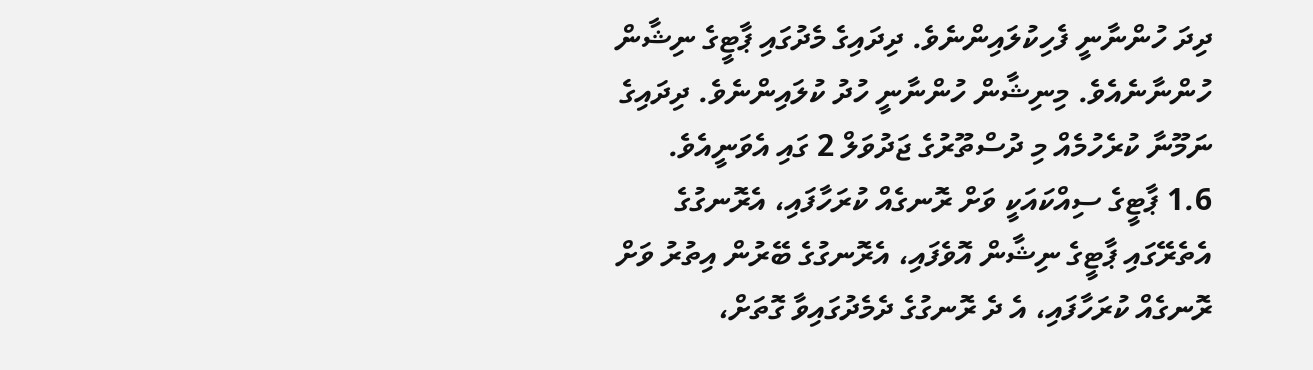ދިދަ ހުންނާނީ ފެހިކުލައިންނެވެ. ދިދައިގެ މެދުގައި ޕާޓީގެ ނިޝާން ހުންނާނެއެވެ. މިނިޝާން ހުންނާނީ ހުދު ކުލައިންނެވެ. ދިދައިގެ ނަމޫނާ ކުރެހުމެއް މި ދުސްތޫރުގެ ޖަދުވަލް 2 ގައި އެވަނީއެވެ.
1.6 ޕާޓީގެ ސިއްކައަކީ ވަށް ރޮނގެއް ކުރަހާފައި، އެރޮނގުގެ އެތެރޭގައި ޕާޓީގެ ނިޝާން އޮވެފައި، އެރޮނގުގެ ބޭރުން އިތުރު ވަށް ރޮނގެއް ކުރަހާފައި، އެ ދެ ރޮނގުގެ ދެމެދުގައިވާ ގޮތަށް،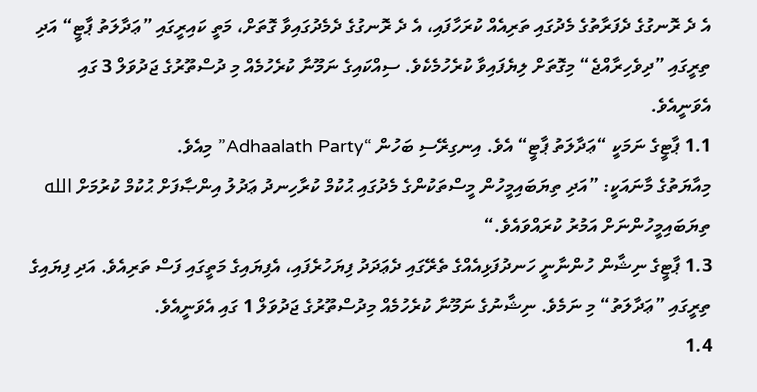އެ ދެ ރޮނގުގެ ދެފަރާތުގެ މެދުގައި ތަރިއެއް ކުރަހާފައި، އެ ދެ ރޮނގުގެ ދެމެދުގައިވާ ގޮތަށް، މަތީ ކައިރީގައި ”ޢަދާލަތު ޕާޓީ“ އަދި ތިރީގައި ”ދިވެހިރާއްޖެ“ މިގޮތަށް ލިޔެފައިވާ ކުރެހުމެކެވެ. ސިއްކައިގެ ނަމޫނާ ކުރެހުމެއް މި ދުސްތޫރުގެ ޖަދުވަލް 3 ގައި އެވަނީއެވެ.
1.1 ޕާޓީގެ ނަމަކީ “ޢަދާލަތު ޕާޓީ“ އެވެ. އިނގިރޭސި ބަހުން “Adhaalath Party” މިއެވެ.
މިއާޔަތުގެ މާނައަކީ: ”އަދި ތިޔަބައިމީހުން މީސްތަކުންގެ މެދުގައި ޙުކުމް ކުރާހިނދު ޢަދުލު އިންޞާފަށް ޙުކުމް ކުރުމަށް الله ތިޔަބައިމީހުންނަށް އަމުރު ކުރައްވައެވެ.“
1.3 ޕާޓީގެ ނިޝާން ހުންނާނީ ހަނދުފަޅިއެއްގެ ތެރޭގައި ދެޢަދަދު ފިޔަހުރެފައި، އެފިޔައިގެ މަތީގައި ފަސް ތަރިއެވެ. އަދި ފިޔައިގެ ތިރީގައި ”ޢަދާލަތު“ މި ނަމެވެ. ނިޝާނުގެ ނަމޫނާ ކުރެހުމެއް މިދުސްތޫރުގެ ޖަދުވަލް 1 ގައި އެވަނީއެވެ.
1.4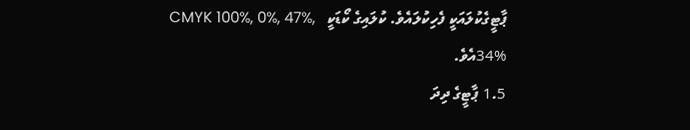ޕާޓީގެކުލައަކީ ފެހިކުލައެވެ. ކުލައިގެ ކޯޑަކީ   CMYK 100%, 0%, 47%, 34%އެވެ.
1.5 ޕާޓީގެ ދިދަ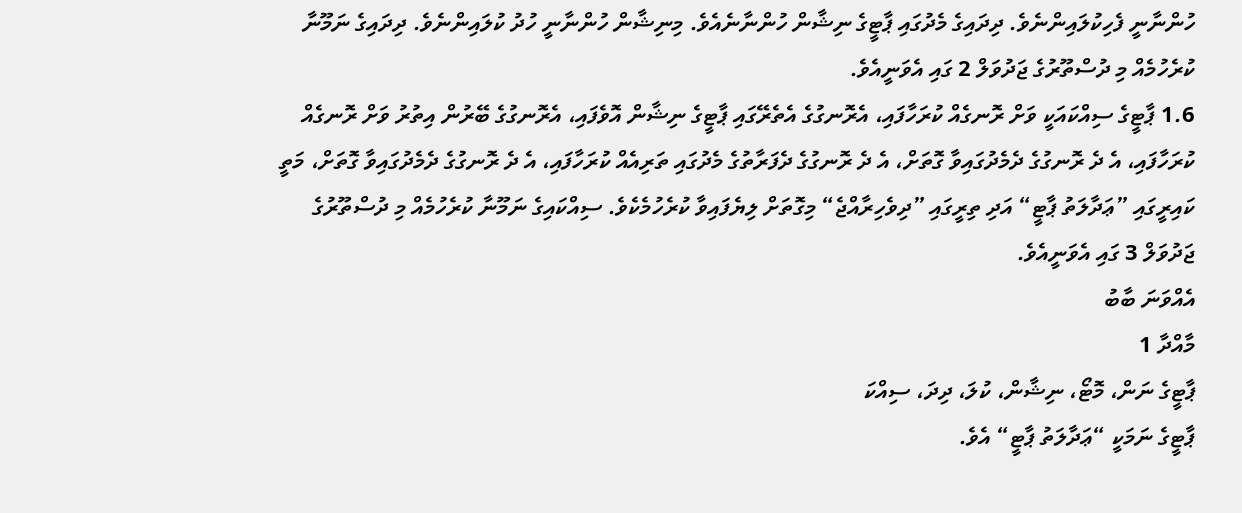ހުންނާނީ ފެހިކުލައިންނެވެ. ދިދައިގެ މެދުގައި ޕާޓީގެ ނިޝާން ހުންނާނެއެވެ. މިނިޝާން ހުންނާނީ ހުދު ކުލައިންނެވެ. ދިދައިގެ ނަމޫނާ ކުރެހުމެއް މި ދުސްތޫރުގެ ޖަދުވަލް 2 ގައި އެވަނީއެވެ.
1.6 ޕާޓީގެ ސިއްކައަކީ ވަށް ރޮނގެއް ކުރަހާފައި، އެރޮނގުގެ އެތެރޭގައި ޕާޓީގެ ނިޝާން އޮވެފައި، އެރޮނގުގެ ބޭރުން އިތުރު ވަށް ރޮނގެއް ކުރަހާފައި، އެ ދެ ރޮނގުގެ ދެމެދުގައިވާ ގޮތަށް، އެ ދެ ރޮނގުގެ ދެފަރާތުގެ މެދުގައި ތަރިއެއް ކުރަހާފައި، އެ ދެ ރޮނގުގެ ދެމެދުގައިވާ ގޮތަށް، މަތީ ކައިރީގައި ”ޢަދާލަތު ޕާޓީ“ އަދި ތިރީގައި ”ދިވެހިރާއްޖެ“ މިގޮތަށް ލިޔެފައިވާ ކުރެހުމެކެވެ. ސިއްކައިގެ ނަމޫނާ ކުރެހުމެއް މި ދުސްތޫރުގެ ޖަދުވަލް 3 ގައި އެވަނީއެވެ.
އެއްވަނަ ބާބު
މާއްދާ 1
ޕާޓީގެ ނަން، މޮޓޯ، ނިޝާން، ކުލަ، ދިދަ، ސިއްކަ
ޕާޓީގެ ނަމަކީ “ޢަދާލަތު ޕާޓީ“ އެވެ.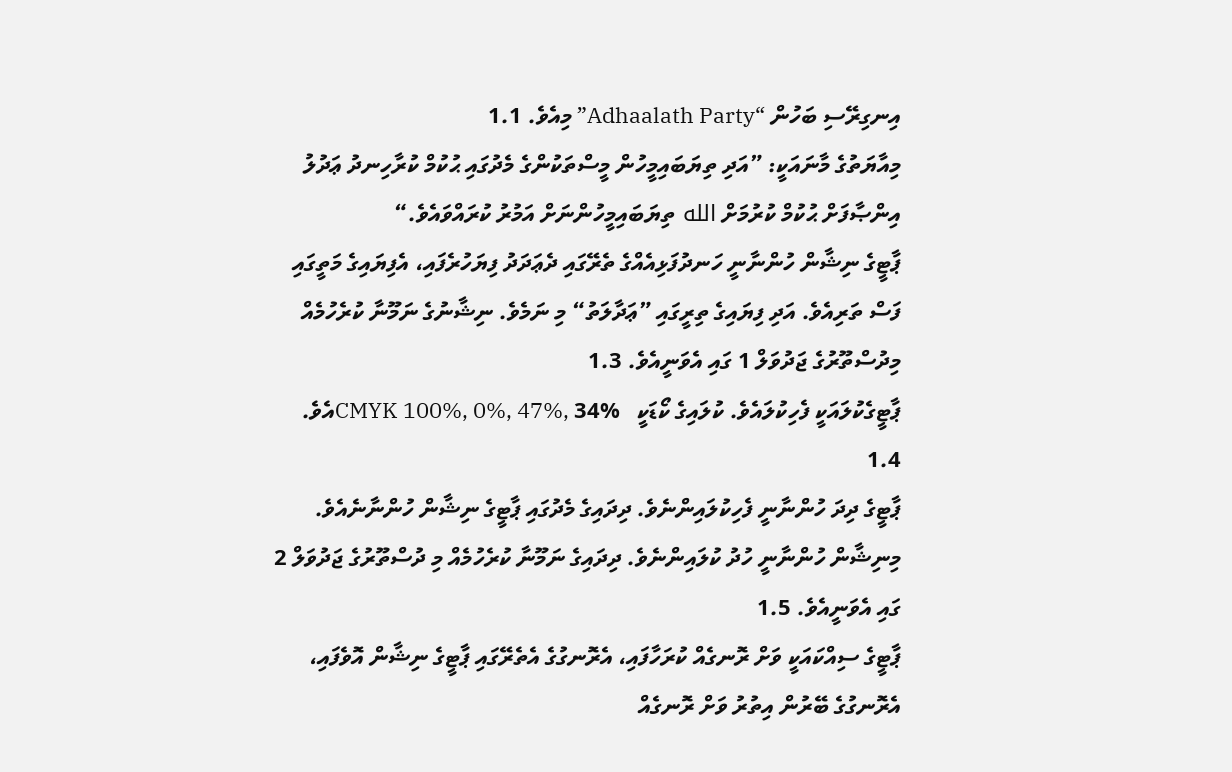އިނގިރޭސި ބަހުން “Adhaalath Party” މިއެވެ. 1.1
މިއާޔަތުގެ މާނައަކީ: ”އަދި ތިޔަބައިމީހުން މީސްތަކުންގެ މެދުގައި ޙުކުމް ކުރާހިނދު ޢަދުލު އިންޞާފަށް ޙުކުމް ކުރުމަށް الله ތިޔަބައިމީހުންނަށް އަމުރު ކުރައްވައެވެ.“
ޕާޓީގެ ނިޝާން ހުންނާނީ ހަނދުފަޅިއެއްގެ ތެރޭގައި ދެޢަދަދު ފިޔަހުރެފައި، އެފިޔައިގެ މަތީގައި ފަސް ތަރިއެވެ. އަދި ފިޔައިގެ ތިރީގައި ”ޢަދާލަތު“ މި ނަމެވެ. ނިޝާނުގެ ނަމޫނާ ކުރެހުމެއް މިދުސްތޫރުގެ ޖަދުވަލް 1 ގައި އެވަނީއެވެ. 1.3
ޕާޓީގެކުލައަކީ ފެހިކުލައެވެ. ކުލައިގެ ކޯޑަކީ   CMYK 100%, 0%, 47%, 34%އެވެ. 1.4
ޕާޓީގެ ދިދަ ހުންނާނީ ފެހިކުލައިންނެވެ. ދިދައިގެ މެދުގައި ޕާޓީގެ ނިޝާން ހުންނާނެއެވެ. މިނިޝާން ހުންނާނީ ހުދު ކުލައިންނެވެ. ދިދައިގެ ނަމޫނާ ކުރެހުމެއް މި ދުސްތޫރުގެ ޖަދުވަލް 2 ގައި އެވަނީއެވެ. 1.5
ޕާޓީގެ ސިއްކައަކީ ވަށް ރޮނގެއް ކުރަހާފައި، އެރޮނގުގެ އެތެރޭގައި ޕާޓީގެ ނިޝާން އޮވެފައި، އެރޮނގުގެ ބޭރުން އިތުރު ވަށް ރޮނގެއް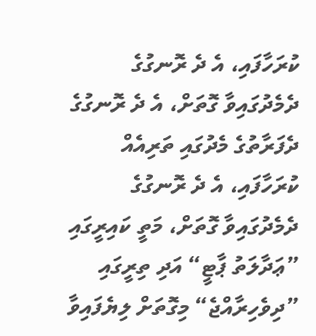ކުރަހާފައި، އެ ދެ ރޮނގުގެ ދެމެދުގައިވާ ގޮތަށް، އެ ދެ ރޮނގުގެ ދެފަރާތުގެ މެދުގައި ތަރިއެއް ކުރަހާފައި، އެ ދެ ރޮނގުގެ ދެމެދުގައިވާ ގޮތަށް، މަތީ ކައިރީގައި ”ޢަދާލަތު ޕާޓީ“ އަދި ތިރީގައި ”ދިވެހިރާއްޖެ“ މިގޮތަށް ލިޔެފައިވާ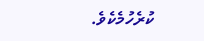ކުރެހުމެކެވެ.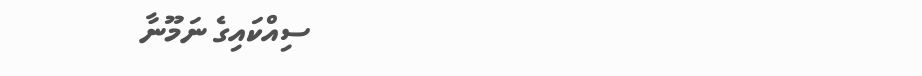ސިއްކައިގެ ނަމޫނާ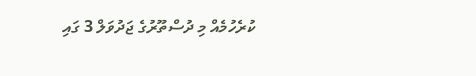ކުރެހުމެއް މި ދުސްތޫރުގެ ޖަދުވަލް 3 ގައި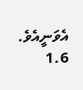އެވަނީއެވެ. 1.6